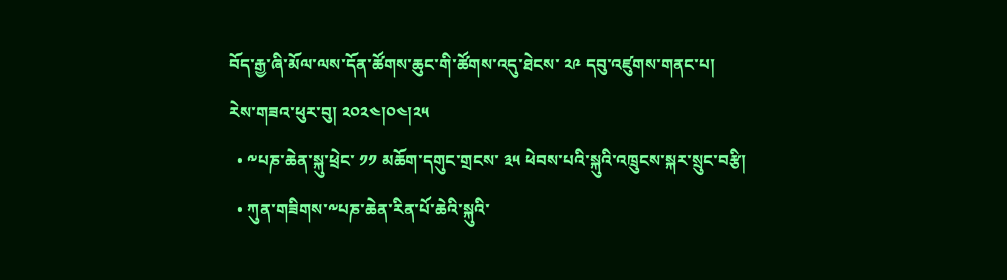བོད་རྒྱ་ཞི་མོལ་ལས་དོན་ཚོགས་ཆུང་གི་ཚོགས་འདུ་ཐེངས་ ༢༩ དབུ་འཛུགས་གནང་པ།
རེས་གཟའ་ཕུར་བུ། ༢༠༢༤།༠༤།༢༥
  • ༸པཎ་ཆེན་སྐུ་ཕྲེང་ ༡༡ མཆོག་དགུང་གྲངས་ ༣༥ ཕེབས་པའི་སྐུའི་འཁྲུངས་སྐར་སྲུང་བརྩི།
  • ཀུན་གཟིགས་༸པཎ་ཆེན་རིན་པོ་ཆེའི་སྐུའི་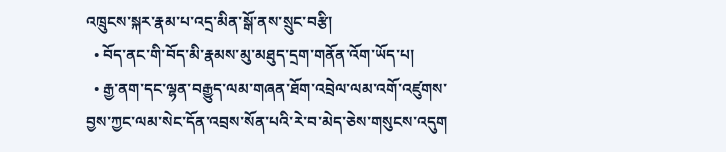འཁྲུངས་སྐར་རྣམ་པ་འདྲ་མིན་སྒོ་ནས་སྲུང་བརྩི།
  • བོད་ནང་གི་བོད་མི་རྣམས་མུ་མཐུད་དྲག་གནོན་འོག་ཡོད་པ།
  • རྒྱ་ནག་དང་ལྷན་བརྒྱུད་ལམ་གཞན་ཐོག་འབྲེལ་ལམ་འགོ་འཛུགས་བྱས་ཀྱང་ལམ་སེང་དོན་འབྲས་སོན་པའི་རེ་བ་མེད་ཅེས་གསུངས་འདུག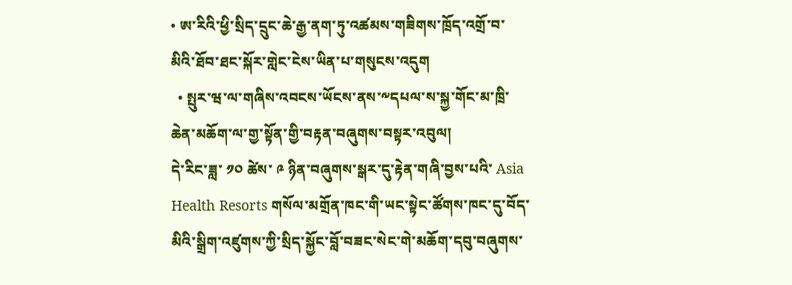• ཨ་རིའི་ཕྱི་སྲིད་དྲུང་ཆེ་རྒྱ་ནག་ཏུ་འཚམས་གཟིགས་ཁྲོད་འགྲོ་བ་མིའི་ཐོབ་ཐང་སྐོར་གླེང་ངེས་ཡིན་པ་གསུངས་འདུག
  • སྤུར་ཝ་ལ་གཞིས་འབངས་ཡོངས་ནས་༸དཔལ་ས་སྐྱ་གོང་མ་ཁྲི་ཆེན་མཆོག་ལ་གྱ་སྟོན་གྱི་བརྟན་བཞུགས་བསྟར་འབུལ།
དེ་རིང་ཟླ་ ༡༠ ཚེས་ ༩ ཉིན་བཞུགས་སྒར་དུ་རྟེན་གཞི་བྱས་པའི་ Asia Health Resorts གསོལ་མགྲོན་ཁང་གི་ཡང་སྟེང་ཚོགས་ཁང་དུ་བོད་མིའི་སྒྲིག་འཛུགས་ཀྱི་སྲིད་སྐྱོང་བློ་བཟང་སེང་གེ་མཆོག་དབུ་བཞུགས་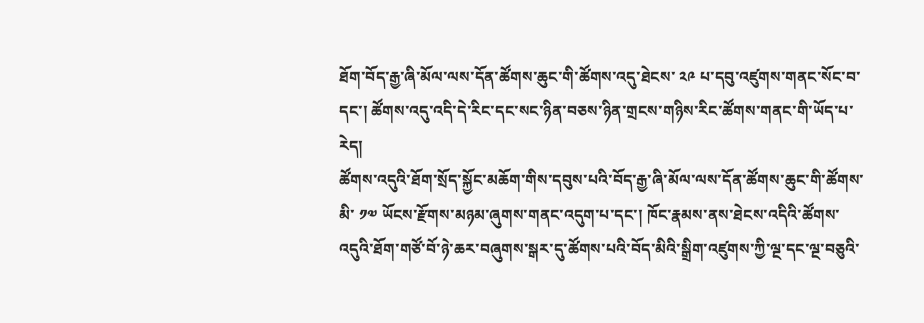ཐོག་བོད་རྒྱ་ཞི་མོལ་ལས་དོན་ཚོགས་ཆུང་གི་ཚོགས་འདུ་ཐེངས་ ༢༩ པ་དབུ་འཛུགས་གནང་སོང་བ་དང་། ཚོགས་འདུ་འདི་དེ་རིང་དང་སང་ཉིན་བཅས་ཉིན་གྲངས་གཉིས་རིང་ཚོགས་གནང་གི་ཡོད་པ་རེད།
ཚོགས་འདུའི་ཐོག་སྲོད་སྐྱོང་མཆོག་གིས་དབུས་པའི་བོད་རྒྱ་ཞི་མོལ་ལས་དོན་ཚོགས་ཆུང་གི་ཚོགས་མི་ ༡༧ ཡོངས་རྫོགས་མཉམ་ཞུགས་གནང་འདུག་པ་དང་། ཁོང་རྣམས་ནས་ཐེངས་འདིའི་ཚོགས་འདུའི་ཐོག་གཙོ་བོ་ཉེ་ཆར་བཞུགས་སྒར་དུ་ཚོགས་པའི་བོད་མིའི་སྒྲིག་འཛུགས་ཀྱི་ལྔ་དང་ལྔ་བཅུའི་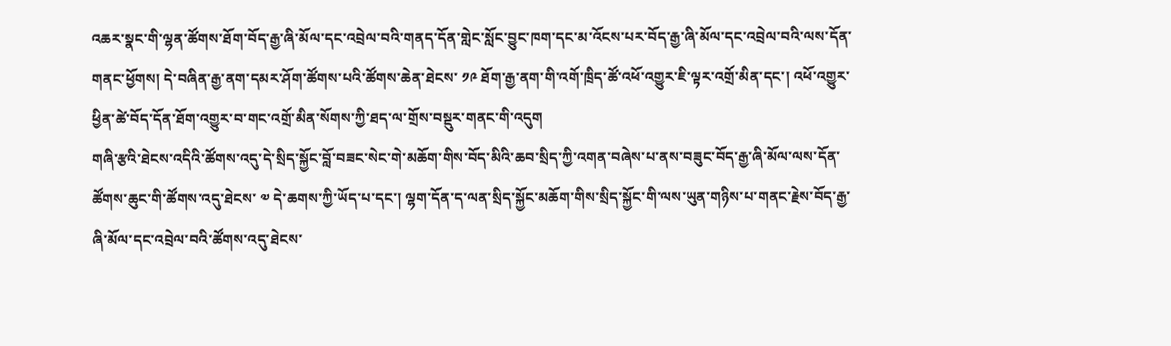འཆར་སྣང་གི་ལྷན་ཚོགས་ཐོག་བོད་རྒྱ་ཞི་མོལ་དང་འབྲེལ་བའི་གནད་དོན་གླེང་སློང་བྱུང་ཁག་དང་མ་འོངས་པར་བོད་རྒྱ་ཞི་མོལ་དང་འབྲེལ་བའི་ལས་དོན་གནང་ཕྱོགས། དེ་བཞིན་རྒྱ་ནག་དམར་ཤོག་ཚོགས་པའི་ཚོགས་ཆེན་ཐེངས་ ༡༩ ཐོག་རྒྱ་ནག་གི་འགོ་ཁྲིད་ཚོ་འཕོ་འགྱུར་ཇི་ལྟར་འགྲོ་མིན་དང་། འཕོ་འགྱུར་ཕྱིན་ཚེ་བོད་དོན་ཐོག་འགྱུར་བ་གང་འགྲོ་མིན་སོགས་ཀྱི་ཐད་ལ་གྲོས་བསྡུར་གནང་གི་འདུག
གཞི་རྩའི་ཐེངས་འདིའི་ཚོགས་འདུ་དེ་སྲིད་སྐྱོང་བློ་བཟང་སེང་གེ་མཆོག་གིས་བོད་མིའི་ཆབ་སྲིད་ཀྱི་འགན་བཞེས་པ་ནས་བཟུང་བོད་རྒྱ་ཞི་མོལ་ལས་དོན་ཚོགས་ཆུང་གི་ཚོགས་འདུ་ཐེངས་ ༧ དེ་ཆགས་ཀྱི་ཡོད་པ་དང་། ལྷག་དོན་ད་ལན་སྲིད་སྐྱོང་མཆོག་གིས་སྲིད་སྐྱོང་གི་ལས་ཡུན་གཉིས་པ་གནང་རྗེས་བོད་རྒྱ་ཞི་མོལ་དང་འབྲེལ་བའི་ཚོགས་འདུ་ཐེངས་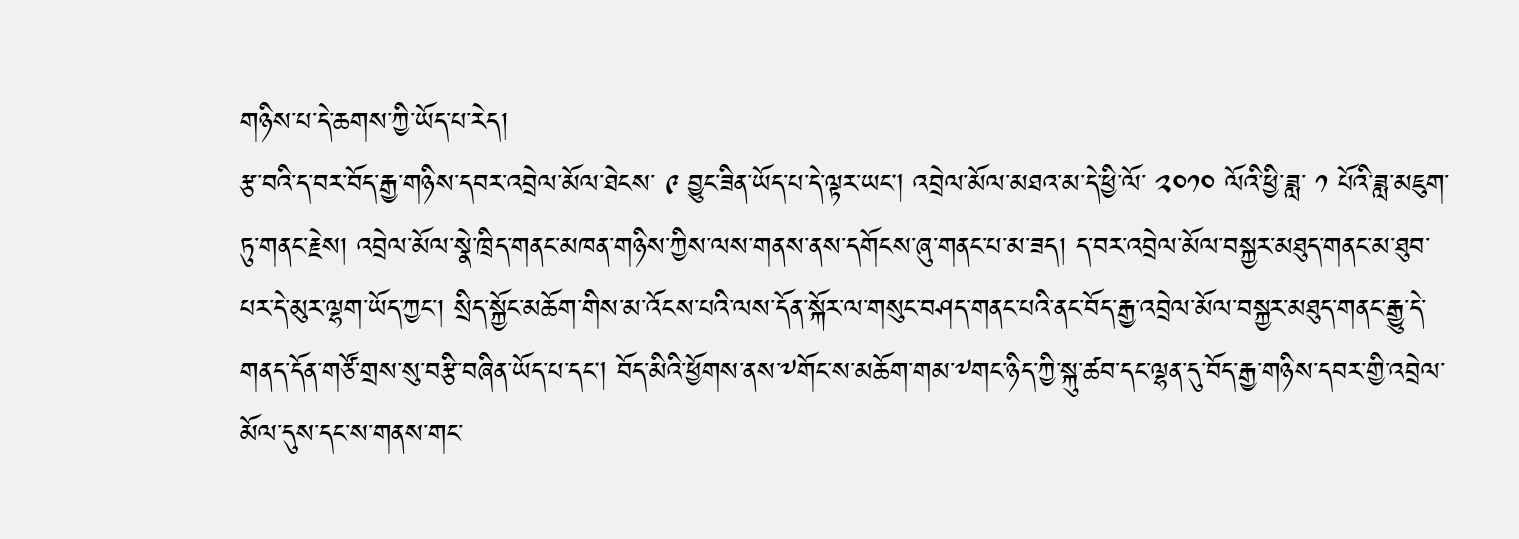གཉིས་པ་དེ་ཆགས་ཀྱི་ཡོད་པ་རེད།
རྩ་བའི་ད་བར་བོད་རྒྱ་གཉིས་དབར་འབྲེལ་མོལ་ཐེངས་ ༩ བྱུང་ཟིན་ཡོད་པ་དེ་ལྟར་ཡང། འབྲེལ་མོལ་མཐའ་མ་དེ་ཕྱི་ལོ་ ༢༠༡༠ ལོའི་ཕྱི་ཟླ་ ༡ པོའི་ཟླ་མཇུག་ཏུ་གནང་རྗེས། འབྲེལ་མོལ་སྣེ་ཁྲིད་གནང་མཁན་གཉིས་ཀྱིས་ལས་གནས་ནས་དགོངས་ཞུ་གནང་པ་མ་ཟད། ད་བར་འབྲེལ་མོལ་བསྐྱར་མཐུད་གནང་མ་ཐུབ་པར་དེ་མུར་ལྷག་ཡོད་ཀྱང་། སྲིད་སྐྱོང་མཆོག་གིས་མ་འོངས་པའི་ལས་དོན་སྐོར་ལ་གསུང་བཤད་གནང་པའི་ནང་བོད་རྒྱ་འབྲེལ་མོལ་བསྐྱར་མཐུད་གནང་རྒྱུ་དེ་གནད་དོན་གཙོ་གྲས་སུ་བརྩི་བཞིན་ཡོད་པ་དང། བོད་མིའི་ཕྱོགས་ནས་༸གོང་ས་མཆོག་གམ་༸གང་ཉིད་ཀྱི་སྐུ་ཚབ་དང་ལྷན་དུ་བོད་རྒྱ་གཉིས་དབར་གྱི་འབྲེལ་མོལ་དུས་དང་ས་གནས་གང་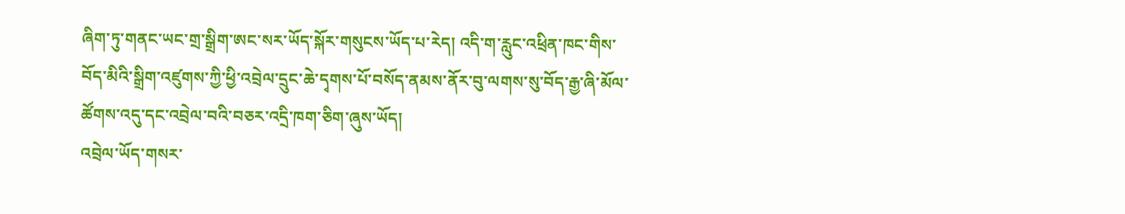ཞིག་ཏུ་གནང་ཡང་གྲ་སྒྲིག་ཨང་སར་ཡོད་སྐོར་གསུངས་ཡོད་པ་རེད། འདི་ག་རླུང་འཕྲིན་ཁང་གིས་བོད་མིའི་སྒྲིག་འཛུགས་ཀྱི་ཕྱི་འབྲེལ་དྲུང་ཆེ་དྭགས་པོ་བསོད་ནམས་ནོར་བུ་ལགས་སུ་བོད་རྒྱ་ཞི་མོལ་ཚོགས་འདུ་དང་འབྲེལ་བའི་བཅར་འདྲི་ཁག་ཅིག་ཞུས་ཡོད།
འབྲེལ་ཡོད་གསར་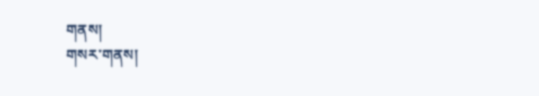གནས།
གསར་གནས།